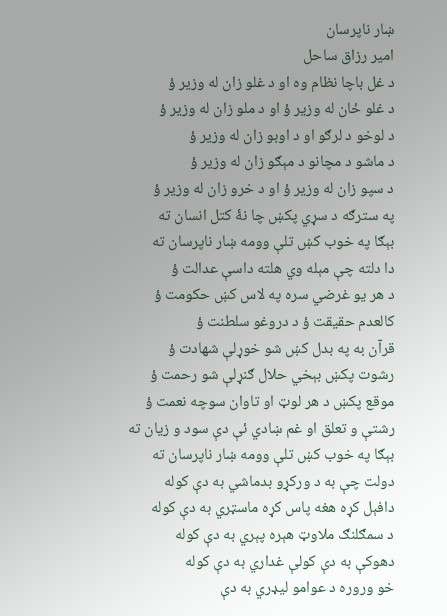ښار ناپرسان
امير رزاق ساحل
د غل باچا نظام وه او د غلو زان له وزير ؤ
د غلو ځان له وزير ؤ او د ملو زان له وزير ؤ
د لوخو د لرګو او د اوبو زان له وزير ؤ
د ماشو د مچانو د مېګو زان له وزير ؤ
د سپو زان له وزير ؤ او د خرو زان له وزير ؤ
په سترګه د سړي پکښ چا نۀ کتل انسان ته
بېګا په خوب کښ تلې وومه ښار ناپرسان ته
دا دلته چې مېله وي هلته داسې عدالت ؤ
د هر يو غرضي سره په لاس کښ حکومت ؤ
کالعدم حقيقت ؤ د دروغو سلطنت ؤ
قرآن به په بدل کښ شو خوړلې شهادت ؤ
رشوت پکښ بېخي حلال ګنړلې شو رحمت ؤ
موقع پکښ د هر لوټ او تاوان سوچه نعمت ؤ
رشتې و تعلق او غم ښادي ئې دې سود و زيان ته
بېګا په خوب کښ تلې وومه ښار ناپرسان ته
دولت چې به د ورکړو بدماشي به دې کوله
دافېل کړه هغه پاس کړه ماسټري به دې کوله
د سمګلنګ ملاوټ هېره پېري به دې کوله
دهوکې به دې کولې غداري به دې کوله
خو وروره د عوامو ليډري به دې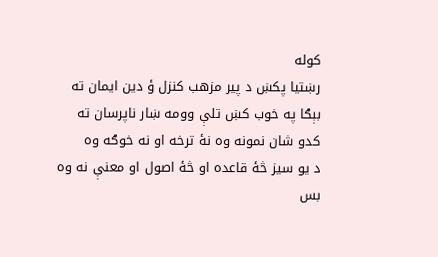کوله
رښتيا پکښ د پير مزهب کنزل ؤ دين ايمان ته
بېګا په خوب کښ تلې وومه ښار ناپرسان ته
کدو شان نمونه وه نۀ ترخه او نه خوګه وه
د يو سيز څۀ قاعده او څۀ اصول او معنې نه وه
بس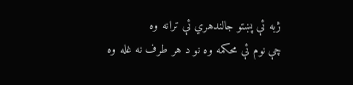ژبه ئې پښتو جالندهري ئې ترانه وه
چې نوم ئې محکمه وه نو د هر طرف نه غله وه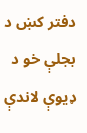دفتر کښ د بجلې خو د ډيوې لاندې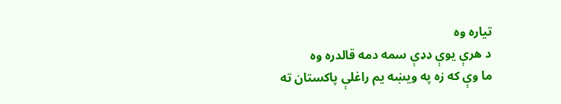تياره وه
د هرې يوې ډډې سمه دمه قالدره وه
ما وې که زه په ويښه يم راغلې پاکستان ته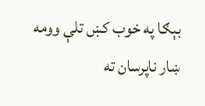بېګا په خوب کښ تلې وومه ښار ناپرسان ته